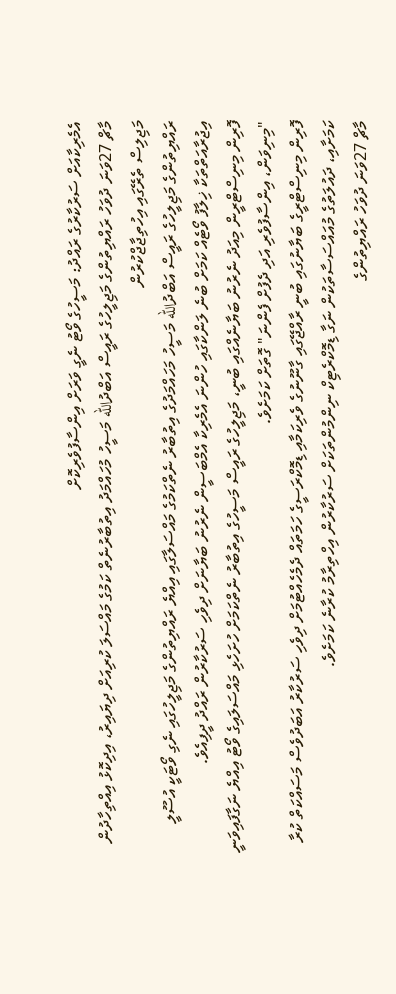އެމެރިކާއަށް ސަރުކާރުގެ ރައްދު: މަސީހުގެ ވޯޓު ނެގީ ވަރަށް އިންސާފުވެރިކޮށް
މާޗް 27ވަނަ ދުވަހު ރައްޔިތުންގެ މަޖިލީހުގެ ރައީސް އަބްދުالله މަސީހު މުހައްމަދު އިތުބާރުނެތް ކަމުގެ މައްސަލަ ކުރިއަށް ދިޔައިރު، އިދިކޮޅު އިއްތިހާދުން މަޖިލިސް ތެރޭގައި އިހުތިޖާޖްކުރުން
ރައްޔިތުންގެ މަޖިލީހުގެ ރައީސް އަބްދުالله މަސީހު މަހައްމަދުގެ އިތުބާރު ނެތްކަމުގެ މައްސަލާގައި އިއްޔެ ރައްޔިތުންގެ މަޖިލީހުގައި ނެގި ވޯޓަކީ އުސޫލީ އިޖުރާއަތްތަކާ ޚިލާފު ވޯޓެއް ކަމަށް ބުނެ ލަންކާގައި ހުންނަ އެމެރިކާ އެމްބަސީން ނެރުނު ބަޔާނަށް ދިވެހި ސަރުކާރުން ރައްދު ދީފިއެވެ.
ފޮރިން މިނިސްޓްރީން މިއަދު ނެރުނު ބަޔާނެއްގައި ބުނީ، މަޖިލީހުގެ ރައީސް މަސީހުގެ އިތުބާރު ނެތްކަމަށް ހުށަހެޅި މައްސަލައިގެ ވޯޓު އިއްޔެ ނަގާފައިވަނީ "މިނިވަން، އިންސާފުވެރި އަދި ދެފުށް ފެންނަ" ގޮތަށް ކަމަށެވެ.
ފޮރިން މިނިސްޓްރީގެ ބަޔާނުގައި ބުނީ ރާއްޖޭގައި ގާނޫނުގެ ވެރިކަމާއި ޑިމޮކްރަސީގެ ހަމަތައް ދެމެހެއްޓުމަށް ދިވެހި ސަރުކާރު އަބަދުވެސް މަސައްކަތް ކުރާ ކަމަށާއި، ދައުލަތުގެ މުއައްސަސާތަކުން ނަގާ ޑިމޮކްރެޓިކް ނިންމުންތަކަށް ސަރުކާރުން އިހްތިރާމު ކުރާނެ ކަމަށެވެ.
މާޗް 27ވަނަ ދުވަހު ރައްޔިތުންގެ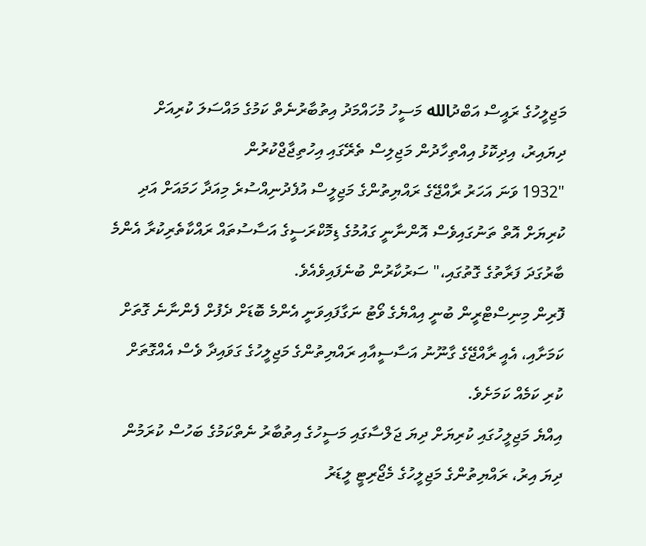މަޖިލީހުގެ ރައީސް އަބްދުالله މަސީހު މުހައްމަދު އިތުބާރުނެތް ކަމުގެ މައްސަލަ ކުރިއަށް ދިޔައިރު، އިދިކޮޅު އިއްތިހާދުން މަޖިލިސް ތެރޭގައި އިހުތިޖާޖްކުރުން
"1932 ވަނަ އަހަރު ރާއްޖޭގެ ރައްޔިތުންގެ މަޖިލީސް އުފެދުނިއްސުރެ މިއަދާ ހަމައަށް އަދި ކުރިޔަށް އޮތް ތަނުގައިވެސް އޮންނާނީ ގައުމުގެ ޑިމޮކްރަސީގެ އަސާސުތައް ރައްކާތެރިކުރާ އެންމެ ބާރުގަދަ ފަރާތުގެ ގޮތުގައި،" ސަރުކާރުން ބުނެފައިވެއެވެ.
ފޮރިން މިނިސްޓްރީން ބުނީ އިއްޔެގެ ވޯޓު ނަގާފައިވަނީ އެންމެ ބޮޑަށް ދެފުށް ފެންނާނެ ގޮތަށް ކަމަށާއި، އެއީ ރާއްޖޭގެ ގާނޫނު އަސާސީއާއި ރައްޔިތުންގެ މަޖިލީހުގެ ގަވައިދާ ވެސް އެއްގޮތަށް ކުރި ކަމެއް ކަމަށެވެ.
އިއްޔެ މަޖިލީހުގައި ކުރިޔަށް ދިޔަ ޖަލްސާގައި މަސީހުގެ އިތުބާރު ނެތްކަމުގެ ބަހުސް ކުރަމުން ދިޔަ އިރު، ރައްޔިތުންގެ މަޖިލީހުގެ މެޖޯރިޓީ ލީޑަރު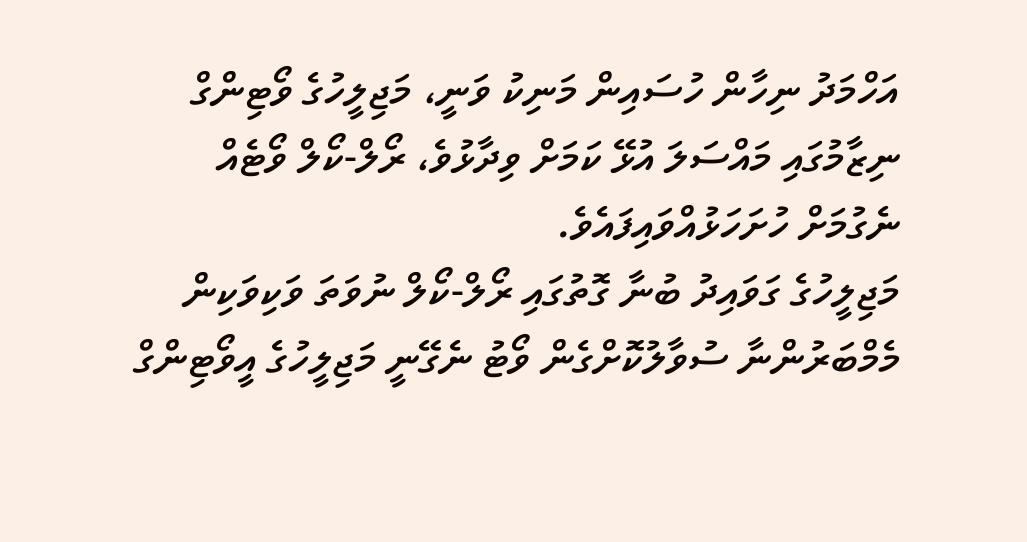އަހްމަދު ނިހާން ހުސައިން މަނިކު ވަނީ، މަޖިލީހުގެ ވޯޓިންގް ނިޒާމުގައި މައްސަލަ އުޅޭ ކަމަށް ވިދާޅުވެ، ރޯލް-ކޯލް ވޯޓެއް ނެގުމަށް ހުށަހަޅުއްވައިފައެވެ.
މަޖިލީހުގެ ގަވައިދު ބުނާ ގޮތުގައި ރޯލް-ކޯލް ނުވަތަ ވަކިވަކިން މެމްބަރުންނާ ސުވާލުކޮށްގެން ވޯޓު ނެގޭނީ މަޖިލީހުގެ އީވޯޓިންގް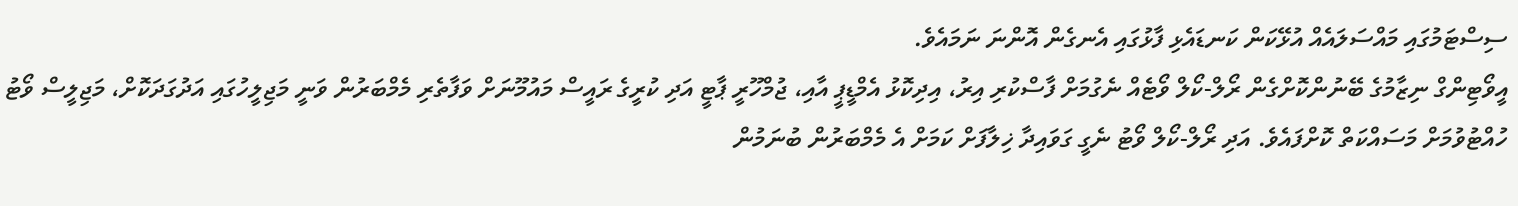ސިސްޓަމުގައި މައްސަލައެއް އުޅޭކަން ކަނޑައެޅި ފާޅުގައި އެނގެން އޮންނަ ނަމައެވެ.
އީވޯޓިންގް ނިޒާމުގެ ބޭނުންކޮށްގެން ރޯލް-ކޯލް ވޯޓެއް ނެގުމަށް ފާސްކުރި އިރު، އިދިކޮޅު އެމްޑީޕީ އާއި، ޖުމްހޫރީ ޕާޓީ އަދި ކުރީގެ ރައީސް މައުމޫނަށް ވަފާތެރި މެމްބަރުން ވަނީ މަޖިލީހުގައި އަދުގަދަކޮށް، މަޖިލީސް ވޯޓު ހުއްޓުވުމަށް މަސައްކަތް ކޮށްފައެވެ. އަދި ރޯލް-ކޯލް ވޯޓު ނެގީ ގަވައިދާ ޚިލާފަށް ކަމަށް އެ މެމްބަރުން ބުނަމުން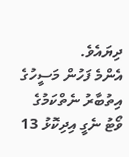ދިޔައެވެ.
އެންމެ ފަހުން މަސީހުގެ އިތުބާރު ނެތްކަމުގެ ވޯޓު ނެގީ އިދިކޮޅު 13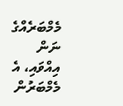މެމްބަރެއްގެ ނަން އިއްވައި، އެ މެމްބަރުން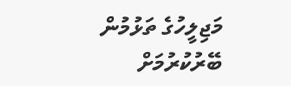މަޖިލީހުގެ ތަޅުމުން ބޭރުކުރުމަށް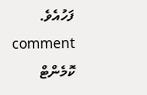ފަހުއެވެ.
comment ކޮމެންޓް